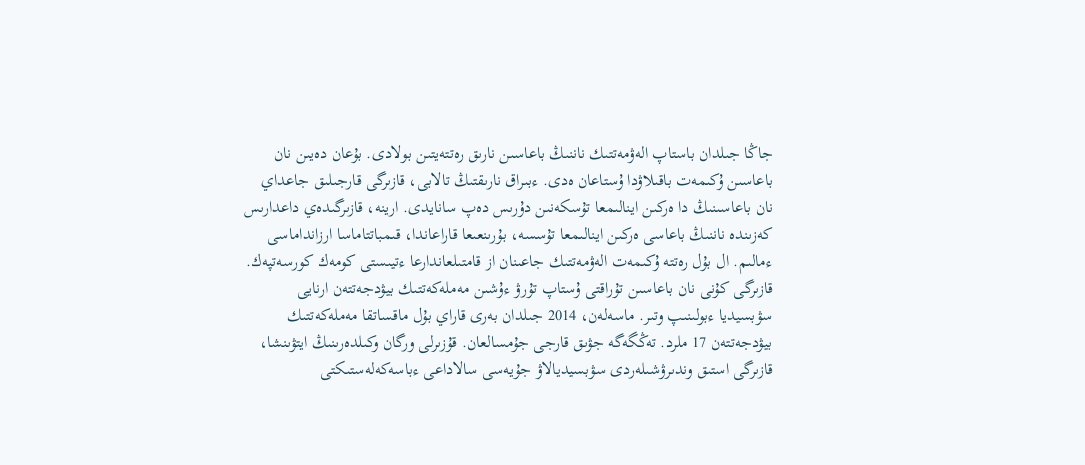جاڭا جىلدان باستاپ الەۋمەتتىك ناننىڭ باعاسىن نارىق رەتتەيتىن بولادى. بۇعان دەيىن نان باعاسىن ۇكىمەت باقىلاۋدا ۇستاعان ەدى. ءبىراق نارىقتىڭ تالابى، قازىرگى قارجىلىق جاعداي نان باعاسىنىڭ دا ەركىن اينالىمعا تۇسكەنىن دۇرىس دەپ سانايدى. ارينە، قازىرگىدەي داعدارىس كەزىندە ناننىڭ باعاسى ەركىن اينالىمعا تۇسسە، بۇرىنعىعا قاراعاندا، قىمباتتاماسا ارزانداماسى ءمالىم. ال بۇل رەتتە ۇكىمەت الەۋمەتتىك جاعىنان از قامتىلعاندارعا ءتيىستى كومەك كورسەتپەك.
قازىرگى كۇنى نان باعاسىن تۇراقتى ۇستاپ تۇرۋ ءۇشىن مەملەكەتتىك بيۋدجەتتەن ارنايى سۋبسيديا ءبولىنىپ وتىر. ماسەلەن، 2014 جىلدان بەرى قاراي بۇل ماقساتقا مەملەكەتتىك بيۋدجەتتەن 17 ملرد. تەڭگەگە جۋىق قارجى جۇمسالعان. قۇزىرلى ورگان وكىلدەرىنىڭ ايتۋىنشا، قازىرگى استىق وندىرۋشىلەردى سۋبسيديالاۋ جۇيەسى سالاداعى ءباسەكەلەستىكتى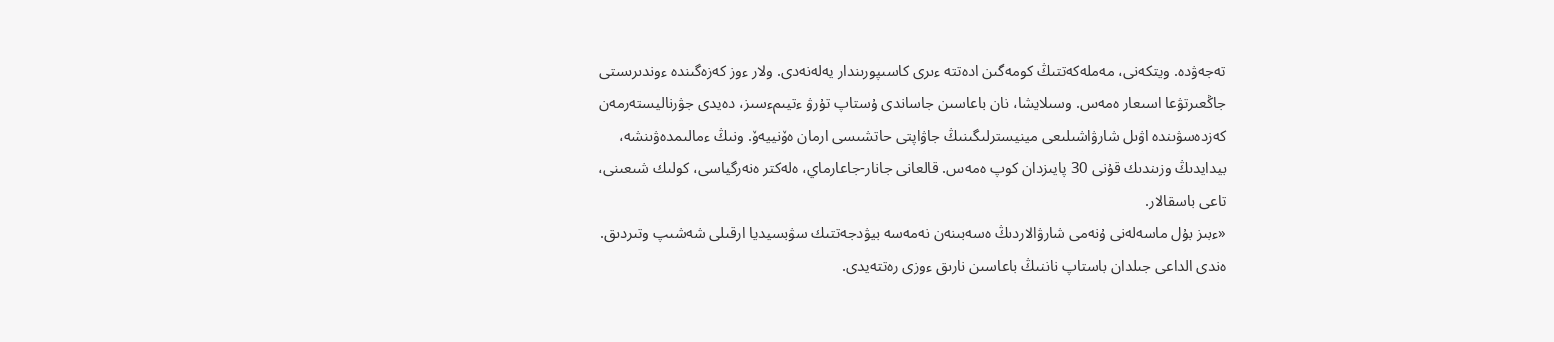تەجەۋدە. ويتكەنى، مەملەكەتتىڭ كومەگىن ادەتتە ءىرى كاسىپورىندار يەلەنەدى. ولار ءوز كەزەگىندە ءوندىرىستى جاڭعىرتۋعا اسىعار ەمەس. وسىلايشا، نان باعاسىن جاساندى ۇستاپ تۇرۋ ءتيىمءسىز، دەيدى جۋرناليستەرمەن كەزدەسۋىندە اۋىل شارۋاشىلىعى مينيسترلىگىنىڭ جاۋاپتى حاتشىسى ارمان ەۆنييەۆ. ونىڭ ءمالىمدەۋىنشە، بيدايدىڭ وزىندىك قۇنى 30 پايىزدان كوپ ەمەس. قالعانى جانار-جاعارماي، ەلەكتر ەنەرگياسى، كولىك شىعىنى، تاعى باسقالار.
«ءبىز بۇل ماسەلەنى ۇنەمى شارۋالاردىڭ ەسەبىنەن نەمەسە بيۋدجەتتىك سۋبسيديا ارقىلى شەشىپ وتىردىق. ەندى الداعى جىلدان باستاپ ناننىڭ باعاسىن نارىق ءوزى رەتتەيدى.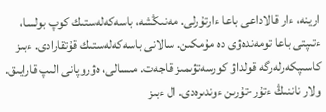ارينە، ءار قالاداعى باعا ءارتۇرلى. مەنىڭشە، باسەكەلەستىك كوپ بولسا، ءتىپتى باعا تومەندەۋى دە مۇمكىن. سالانى باسەكەلەستىك قۇتقارادى. ءبىز كاسىپكەرلەرگە قولداۋ كورسەتۋىمىز قاجەت. مىسالى، ەۋروپانى الىپ قارايىق. ولار ناننىڭ ءتۇر-تۇرىن ءوندىرەدى. ال ءبىز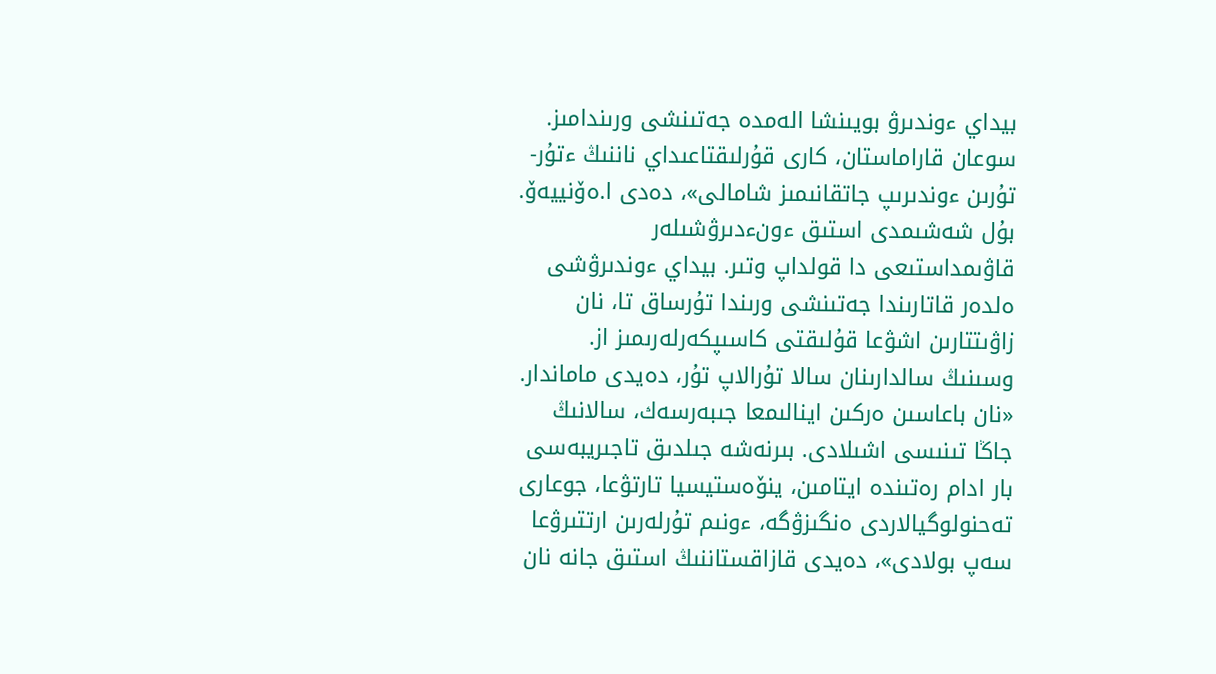بيداي ءوندىرۋ بويىنشا الەمدە جەتىنشى ورىندامىز. سوعان قاراماستان، كارى قۇرلىقتاعىداي ناننىڭ ءتۇر-تۇرىن ءوندىرىپ جاتقانىمىز شامالى»، دەدى ا.ەۆنييەۆ.
بۇل شەشىمدى استىق ءونءدىرۋشىلەر قاۋىمداستىعى دا قولداپ وتىر. بيداي ءوندىرۋشى ەلدەر قاتارىندا جەتىنشى ورىندا تۇرساق تا، نان زاۋىتتارىن اشۋعا قۇلىقتى كاسىپكەرلەرىمىز از. وسىنىڭ سالدارىنان سالا تۇرالاپ تۇر، دەيدى ماماندار. «نان باعاسىن ەركىن اينالىمعا جىبەرسەك، سالانىڭ جاڭا تىنىسى اشىلادى. بىرنەشە جىلدىق تاجىريبەسى بار ادام رەتىندە ايتامىن، ينۆەستيسيا تارتۋعا، جوعارى تەحنولوگيالاردى ەنگىزۋگە، ءونىم تۇرلەرىن ارتتىرۋعا سەپ بولادى»، دەيدى قازاقستاننىڭ استىق جانە نان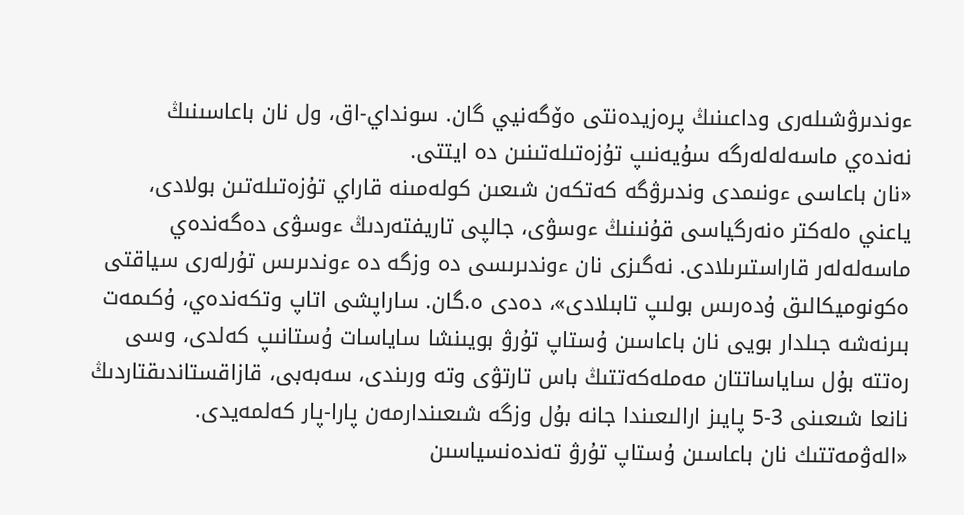ءوندىرۋشىلەرى وداعىنىڭ پرەزيدەنتى ەۆگەنيي گان. سونداي-اق، ول نان باعاسىنىڭ نەندەي ماسەلەلەرگە سۇيەنىپ تۇزەتىلەتىنىن دە ايتتى.
«نان باعاسى ءونىمدى وندىرۋگە كەتكەن شىعىن كولەمىنە قاراي تۇزەتىلەتىن بولادى، ياعني ەلەكتر ەنەرگياسى قۇنىنىڭ ءوسۋى، جالپى تاريفتەردىڭ ءوسۋى دەگەندەي ماسەلەلەر قاراستىرىلادى. نەگىزى نان ءوندىرىسى دە وزگە دە ءوندىرىس تۇرلەرى سياقتى ەكونوميكالىق ۇدەرىس بولىپ تابىلادى»، دەدى ە.گان. ساراپشى اتاپ وتكەندەي، ۇكىمەت بىرنەشە جىلدار بويى نان باعاسىن ۇستاپ تۇرۋ بويىنشا ساياسات ۇستانىپ كەلدى، وسى رەتتە بۇل ساياساتتان مەملەكەتتىڭ باس تارتۋى وتە ورىندى، سەبەبى، قازاقستاندىقتاردىڭ نانعا شىعىنى 3-5 پايىز ارالىعىندا جانە بۇل وزگە شىعىندارمەن پارا-پار كەلمەيدى.
«الەۋمەتتىك نان باعاسىن ۇستاپ تۇرۋ تەندەنسياسىن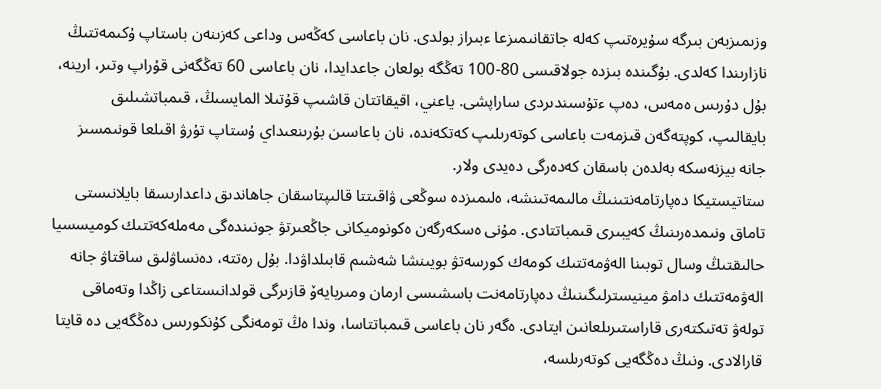وزىمىزبەن بىرگە سۇيرەتىپ كەلە جاتقانىمىزعا ءبىراز بولدى. نان باعاسى كەڭەس وداعى كەزىنەن باستاپ ۇكىمەتتىڭ نازارىندا كەلدى. بۇگىندە بىزدە جولاقىسى 80-100 تەڭگە بولعان جاعدايدا، نان باعاسى 60 تەڭگەنى قۇراپ وتىر، ارينە، بۇل دۇرىس ەمەس، دەپ ءتۇسىندىردى ساراپشى. ياعني، اقيقاتتان قاشىپ قۇتىلا المايسىڭ، قىمباتشىلىق بايقالىپ، كوپتەگەن قىزمەت باعاسى كوتەرىلىپ كەتكەندە، نان باعاسىن بۇرىنعىداي ۇستاپ تۇرۋ اقىلعا قونىمسىز جانە بيزنەسكە بەلدەن باسقان كەدەرگى دەيدى ولار.
ستاتيستيكا دەپارتامەنتىنىڭ مالىمەتىنشە، ەلىمىزدە سوڭعى ۋاقىتتا قالىپتاسقان جاھاندىق داعدارىسقا بايلانىستى تاماق ونىمدەرىنىڭ كەيبىرى قىمباتتادى. مۇنى ەسكەرگەن ەكونوميكانى جاڭعىرتۋ جونىندەگى مەملەكەتتىك كوميسسيا حالىقتىڭ وسال توبىنا الەۋمەتتىك كومەك كورسەتۋ بويىنشا شەشىم قابىلداۋدا. بۇل رەتتە، دەنساۋلىق ساقتاۋ جانە الەۋمەتتىك دامۋ مينيسترلىگىنىڭ دەپارتامەنت باسشىسى ارمان ومىربايەۆ قازىرگى قولدانىستاعى زاڭدا وتەماقى تولەۋ تەتىكتەرى قاراستىرىلعانىن ايتادى. ەگەر نان باعاسى قىمباتتاسا، وندا ەڭ تومەنگى كۇنكورىس دەڭگەيى دە قايتا قارالادى. ونىڭ دەڭگەيى كوتەرىلسە،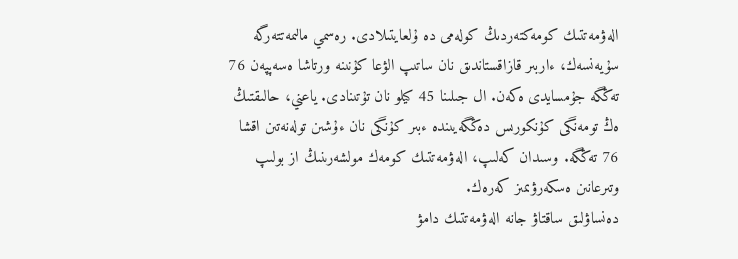الەۋمەتتىك كومەكتەردىڭ كولەمى دە ۇلعايتىلادى. رەسمي مالىمەتتەرگە سۇيەنسەك، ءاربىر قازاقستاندىق نان ساتىپ الۋعا كۇنىنە ورتاشا ەسەپپەن 76 تەڭگە جۇمسايدى ەكەن. ال جىلىنا 45 كيلو نان تۇتىنادى. ياعني، حالىقتىڭ ەڭ تومەنگى كۇنكورىس دەڭگەيىندە ءبىر كۇنگى نان ءۇشىن تولەنەتىن اقشا 76 تەڭگە. وسىدان كەلىپ، الەۋمەتتىك كومەك مولشەرىنىڭ از بولىپ وتىرعانىن ەسكەرۋىمىز كەرەك.
دەنساۋلىق ساقتاۋ جانە الەۋمەتتىك دامۋ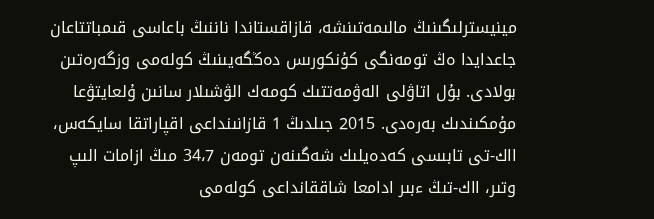مينيسترلىگىنىڭ مالىمەتىنشە، قازاقستاندا ناننىڭ باعاسى قىمباتتاعان جاعدايدا ەڭ تومەنگى كۇنكورىس دەڭگەيىنىڭ كولەمى وزگەرەتىن بولادى. بۇل اتاۋلى الەۋمەتتىك كومەك الۋشىلار سانىن ۇلعايتۋعا مۇمكىندىك بەرەدى. 2015 جىلدىڭ 1 قازانىنداعى اقپاراتقا سايكەس، ااك-تى تابىسى كەدەيلىك شەگىنەن تومەن 34،7 مىڭ ازامات الىپ وتىر، ااك-تىڭ ءبىر ادامعا شاققانداعى كولەمى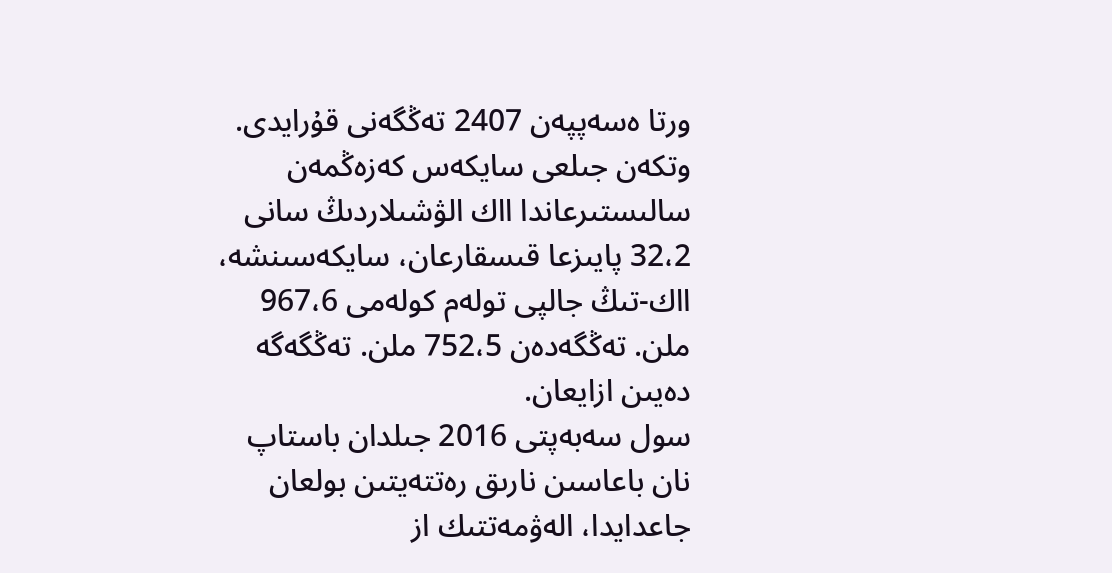ورتا ەسەپپەن 2407 تەڭگەنى قۇرايدى. وتكەن جىلعى سايكەس كەزەڭمەن سالىستىرعاندا ااك الۋشىلاردىڭ سانى 32،2 پايىزعا قىسقارعان، سايكەسىنشە، ااك-تىڭ جالپى تولەم كولەمى 967،6 ملن. تەڭگەدەن 752،5 ملن. تەڭگەگە دەيىن ازايعان.
سول سەبەپتى 2016 جىلدان باستاپ نان باعاسىن نارىق رەتتەيتىن بولعان جاعدايدا، الەۋمەتتىك از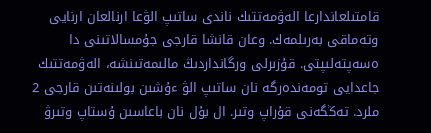قامتىلعاندارعا الەۋمەتتىك ناندى ساتىپ الۋعا ارنالعان ارنايى وتەماقى بەرىلمەك. وعان قانشا قارجى جۇمسالاتىنى دا ەسەپتەلىپتى. قۇزىرلى ورگانداردىڭ مالىمەتىنشە، الەۋمەتتىك جاعدايى تومەندەرگە نان ساتىپ الۋ ءۇشىن بولىنەتىن قارجى 2 ملرد. تەڭگەنى قۇراپ وتىر. ال بۇل نان باعاسىن ۇستاپ وتىرۋ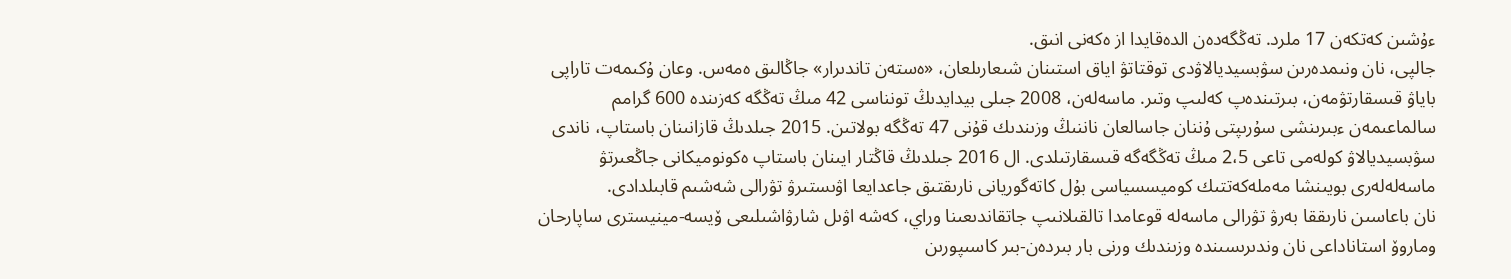ءۇشىن كەتكەن 17 ملرد. تەڭگەدەن الدەقايدا از ەكەنى انىق.
جالپى، نان ونىمدەرىن سۋبسيديالاۋدى توقتاتۋ اياق استىنان شىعارىلعان، «ەستەن تاندىرار» جاڭالىق ەمەس. وعان ۇكىمەت تاراپى باياۋ قىسقارتۋمەن، بىرتىندەپ كەلىپ وتىر. ماسەلەن، 2008 جىلى بيدايدىڭ تونناسى 42 مىڭ تەڭگە كەزىندە 600 گرامم سالماعىمەن ءبىرىنشى سۇرىپتى ۇننان جاسالعان ناننىڭ وزىندىك قۇنى 47 تەڭگە بولاتىن. 2015 جىلدىڭ قازانىنان باستاپ، ناندى سۋبسيديالاۋ كولەمى تاعى 2،5 مىڭ تەڭگەگە قىسقارتىلدى. ال 2016 جىلدىڭ قاڭتار ايىنان باستاپ ەكونوميكانى جاڭعىرتۋ ماسەلەلەرى بويىنشا مەملەكەتتىك كوميسسياسى بۇل كاتەگوريانى نارىقتىق جاعدايعا اۋىستىرۋ تۋرالى شەشىم قابىلدادى.
نان باعاسىن نارىققا بەرۋ تۋرالى ماسەلە قوعامدا تالقىلانىپ جاتقاندىعىنا وراي، كەشە اۋىل شارۋاشىلىعى ۆيسە-مينيسترى ساپارحان وماروۆ استاناداعى نان وندىرىسىندە وزىندىك ورنى بار بىردەن-بىر كاسىپورىن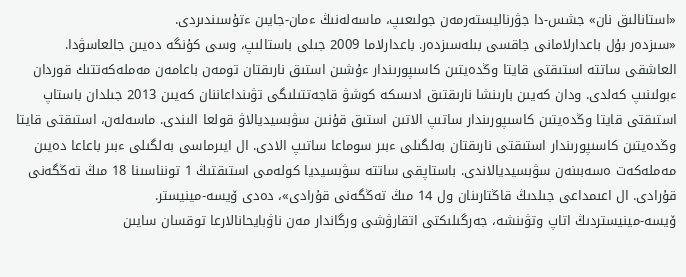«استانالىق نان» جشس-دا جۋرناليستەرمەن جولىعىپ، ماسەلەنىڭ ءمان-جايىن ءتۇسىندىردى.
«سىزدەر بۇل باعدارلامانى جاقسى بىلەسىزدەر. باعدارلاما 2009 جىلى باستالىپ، وسى كۇنگە دەيىن جالعاسۋدا. العاشقى ساتتە استىقتى قايتا وڭدەيتىن كاسىپورىندار ءۇشىن استىق نارىقتان تومەن باعامەن مەملەكەتتىك قوردان ءبولىنىپ كەلدى. ودان كەيىن بارىنشا نارىقتىق ادىسكە كوشۋ قاجەتتىلىگى تۋىنداعاننان كەيىن 2013 جىلدان باستاپ استىقتى قايتا وڭدەيتىن كاسىپورىندار ساتىپ الاتىن استىق قۇنىن سۋبسيديالاۋ قولعا الىندى. ماسەلەن، استىقتى قايتا وڭدەيتىن كاسىپورىندار استىقتى نارىقتان بەلگىلى ءبىر سوماعا ساتىپ الادى. ال ايىرماسى بەلگىلى ءبىر باعاعا دەيىن مەملەكەت ەسەبىنەن سۋبسيديالاندى. باستاپقى ساتتە سۋبسيديا كولەمى استىقتىڭ 1 تونناسىنا 18 مىڭ تەڭگەنى قۇرادى. ال اعىمداعى جىلدىڭ قاڭتارىنان ول 14 مىڭ تەڭگەنى قۇرادى»، دەدى ۆيسە-مينيستر.
ۆيسە-مينيستردىڭ اتاپ وتۋىنشە، جەرگىلىكتى اتقارۋشى ورگاندار مەن ناۋبايحانالارعا توقسان سايىن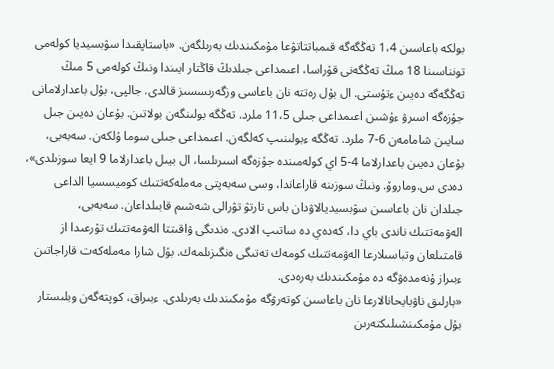بولكە باعاسىن 1،4 تەڭگەگە قىمباتتاتۋعا مۇمكىندىك بەرىلگەن. «باستاپقىدا سۋبسيديا كولەمى تونناسىنا 18 مىڭ تەڭگەنى قۇراسا، اعىمداعى جىلدىڭ قاڭتار ايىندا ونىڭ كولەمى 5 مىڭ تەڭگەگە دەيىن ءتۇستى. ال بۇل رەتتە نان باعاسى وزگەرىسسىز قالدى. جالپى، بۇل باعدارلامانى جۇزەگە اسىرۋ ءۇشىن اعىمداعى جىلى 11،5 ملرد. تەڭگە بولىنگەن بولاتىن. بۇعان دەيىن جىل سايىن شامامەن 6-7 ملرد. تەڭگە ءبولىنىپ كەلگەن. اعىمداعى جىلى سوما ۇلكەن. سەبەبى، بۇعان دەيىن باعدارلاما 4-5 اي كولەمىندە جۇزەگە اسىرىلسا، ال بيىل باعدارلاما 9 ايعا سوزىلدى»، دەدى س.وماروۆ. ونىڭ سوزىنە قاراعاندا، وسى سەبەپتى مەملەكەتتىك كوميسسيا الداعى جىلدان نان باعاسىن سۋبسيديالاۋدان باس تارتۋ تۋرالى شەشىم قابىلداعان. سەبەبى، الەۋمەتتىك ناندى باي دا، كەدەي دە ساتىپ الادى. ەندىگى ۋاقىتتا الەۋمەتتىك تۇرعىدا از قامتىلعان وتباسىلارعا الەۋمەتتىك كومەك تەتىگى ەنگىزىلمەك. بۇل شارا مەملەكەت قاراجاتىن ءبىراز ۇنەمدەۋگە دە مۇمكىندىك بەرەدى.
«بارلىق ناۋبايحانالارعا نان باعاسىن كوتەرۋگە مۇمكىندىك بەرىلدى. ءبىراق، كوپتەگەن وبلىستار بۇل مۇمكىنشىلىكتەرىن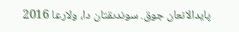پايدالانعان جوق. سوندىقتان دا، ولارعا 2016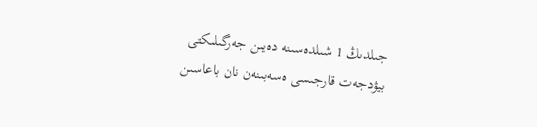جىلدىڭ 1 شىلدەسىنە دەيىن جەرگىلىكتى بيۋدجەت قارجىسى ەسەبىنەن نان باعاسىن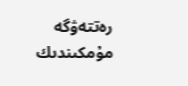رەتتەۋگە مۇمكىندىك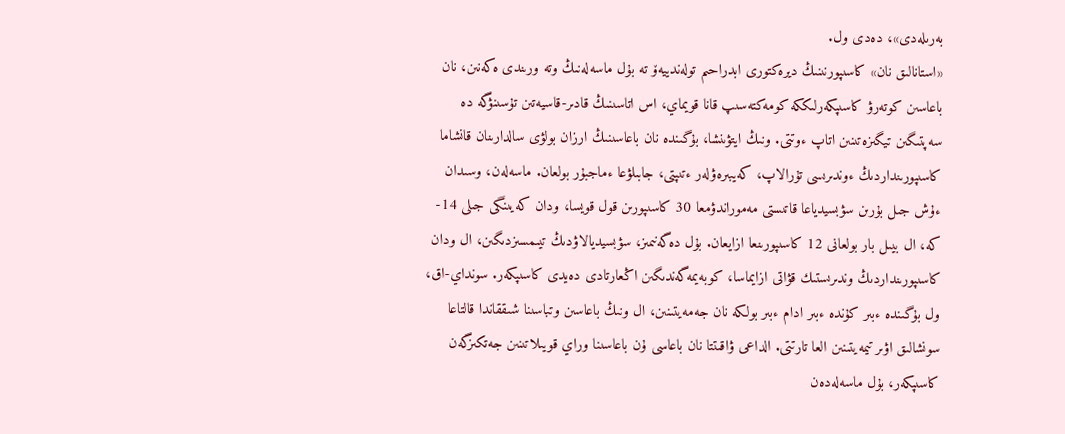بەرىلەدى»، دەدى ول.
«استانالىق نان» كاسىپورنىنىڭ ديرەكتورى ابدراحىم تولەندييەۆ تە بۇل ماسەلەنىڭ وتە ورىندى ەكەنىن، نان باعاسىن كوتەرۋ كاسىپكەرلىككە كومەكتەسىپ قانا قويماي، اس اتاسىنىڭ قادىر-قاسيەتىن تۇسىنۋگە دە سەپتىگىن تيگىزەتىنىن اتاپ ءوتتى. ونىڭ ايتۋىنشا، بۇگىندە نان باعاسىنىڭ ارزان بولۋى سالدارىنان قانشاما كاسىپورىنداردىڭ ءوندىرىسى تۇرالاپ، كەيبىرەۋلەر ءتىپتى، جابىلۋعا ءماجبۇر بولعان. ماسەلەن، وسىدان ءۇش جىل بۇرىن سۋبسيدياعا قاتىستى مەموراندۋمعا 30 كاسىپورىن قول قويسا، ودان كەيىنگى جىلى 14-كە، ال بيىل بار بولعانى 12 كاسىپورىنعا ازايعان. بۇل دەگەنىمىز، سۋبسيديالاۋدىڭ تيىمسىزدىگىن، ال ودان كاسىپورىنداردىڭ وندىرىستىك قۋاتى ازايماسا، كوبەيمەگەندىگىن اڭعارتادى دەيدى كاسىپكەر. سونداي-اق، ول بۇگىندە ءبىر كۇندە ءبىر ادام ءبىر بولكە نان جەمەيتىنىن، ال ونىڭ باعاسىن وتباسىنا شىققاندا قالتاعا سونشالىق اۋىر تيمەيتىنىن العا تارتتى. الداعى ۋاقىتتا نان باعاسى ۇن باعاسىنا وراي قويىلاتىنىن جەتكىزگەن كاسىپكەر، بۇل ماسەلەدەن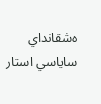ەشقانداي ساياسي استار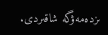ىزدەمەۋگە شاقىردى.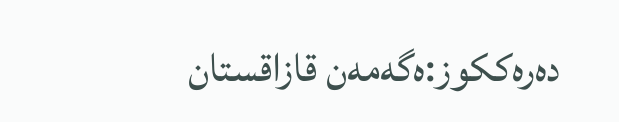دەرەككوز:ەگەمەن قازاقستان